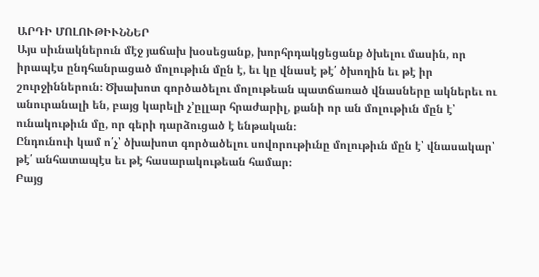ԱՐԴԻ ՄՈԼՈՒԹԻՒՆՆԵՐ
Այս սիւնակներուն մէջ յաճախ խօսեցանք, խորհրդակցեցանք ծխելու մասին, որ իրապէս ընդհանրացած մոլութիւն մըն է, եւ կը վնասէ թէ՛ ծխողին եւ թէ իր շուրջիններուն։ Ծխախոտ գործածելու մոլութեան պատճառած վնասները ակներեւ ու անուրանալի են, բայց կարելի չ՚ըլլար հրաժարիլ, քանի որ ան մոլութիւն մըն է՝ ունակութիւն մը, որ գերի դարձուցած է ենթական։
Ընդունուի կամ ո՛չ՝ ծխախոտ գործածելու սովորութիւնը մոլութիւն մըն է՝ վնասակար՝ թէ՛ անհատապէս եւ թէ հասարակութեան համար։
Բայց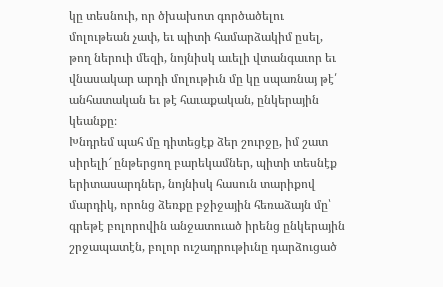կը տեսնուի, որ ծխախոտ գործածելու մոլութեան չափ, եւ պիտի համարձակիմ ըսել, թող ներուի մեզի, նոյնիսկ աւելի վտանգաւոր եւ վնասակար արդի մոլութիւն մը կը սպառնայ թէ՛ անհատական եւ թէ հաւաքական, ընկերային կեանքը։
Խնդրեմ պահ մը դիտեցէք ձեր շուրջը, իմ շատ սիրելի՜ ընթերցող բարեկամներ, պիտի տեսնէք երիտասարդներ, նոյնիսկ հասուն տարիքով մարդիկ, որոնց ձեռքը բջիջային հեռաձայն մը՝ գրեթէ բոլորովին անջատուած իրենց ընկերային շրջապատէն, բոլոր ուշադրութիւնը դարձուցած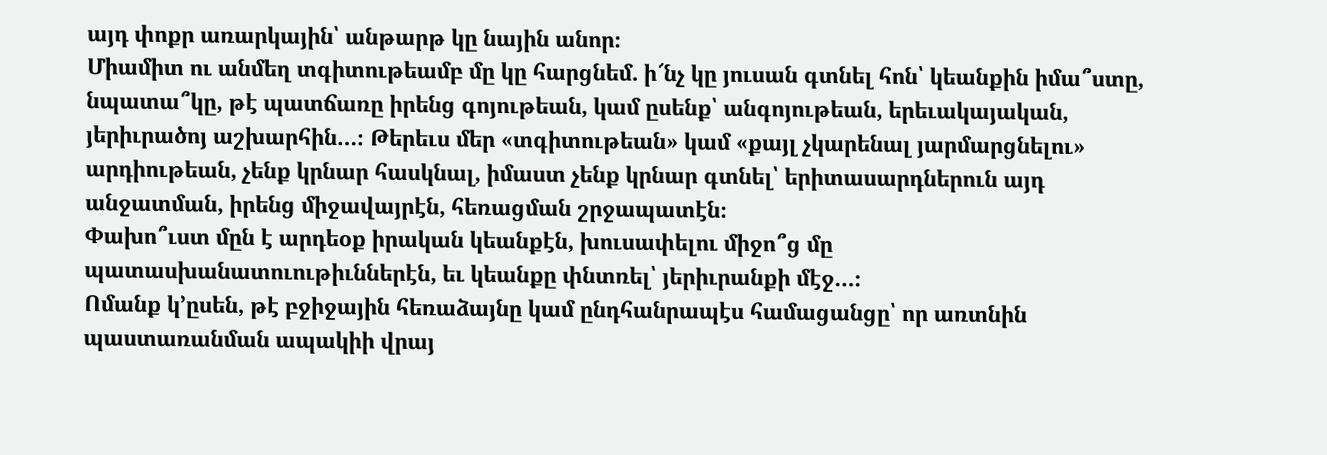այդ փոքր առարկային՝ անթարթ կը նային անոր։
Միամիտ ու անմեղ տգիտութեամբ մը կը հարցնեմ. ի՜նչ կը յուսան գտնել հոն՝ կեանքին իմա՞ստը, նպատա՞կը, թէ պատճառը իրենց գոյութեան, կամ ըսենք՝ անգոյութեան, երեւակայական, յերիւրածոյ աշխարհին…։ Թերեւս մեր «տգիտութեան» կամ «քայլ չկարենալ յարմարցնելու» արդիութեան, չենք կրնար հասկնալ, իմաստ չենք կրնար գտնել՝ երիտասարդներուն այդ անջատման, իրենց միջավայրէն, հեռացման շրջապատէն։
Փախո՞ւստ մըն է արդեօք իրական կեանքէն, խուսափելու միջո՞ց մը պատասխանատուութիւններէն, եւ կեանքը փնտռել՝ յերիւրանքի մէջ…։
Ոմանք կ՚ըսեն, թէ բջիջային հեռաձայնը կամ ընդհանրապէս համացանցը՝ որ առտնին պաստառանման ապակիի վրայ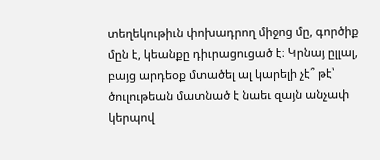տեղեկութիւն փոխադրող միջոց մը, գործիք մըն է, կեանքը դիւրացուցած է։ Կրնայ ըլլալ, բայց արդեօք մտածել ալ կարելի չէ՞ թէ՝ ծուլութեան մատնած է նաեւ զայն անչափ կերպով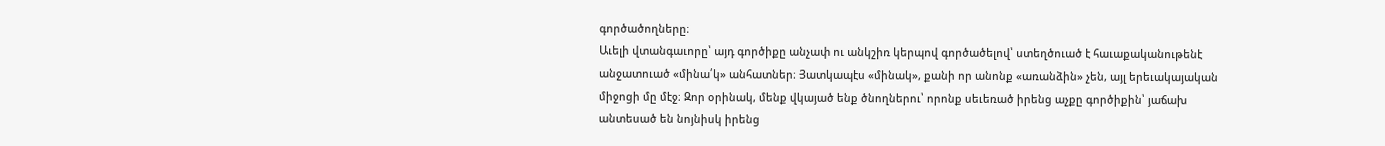գործածողները։
Աւելի վտանգաւորը՝ այդ գործիքը անչափ ու անկշիռ կերպով գործածելով՝ ստեղծուած է հաւաքականութենէ անջատուած «մինա՛կ» անհատներ։ Յատկապէս «մինակ», քանի որ անոնք «առանձին» չեն, այլ երեւակայական միջոցի մը մէջ։ Զոր օրինակ, մենք վկայած ենք ծնողներու՝ որոնք սեւեռած իրենց աչքը գործիքին՝ յաճախ անտեսած են նոյնիսկ իրենց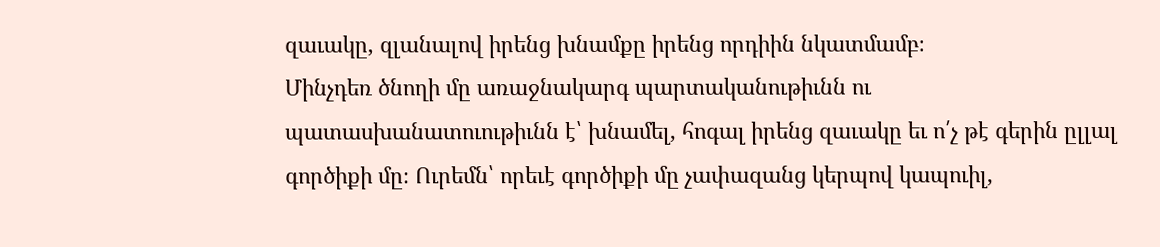զաւակը, զլանալով իրենց խնամքը իրենց որդիին նկատմամբ։
Մինչդեռ ծնողի մը առաջնակարգ պարտականութիւնն ու պատասխանատուութիւնն է՝ խնամել, հոգալ իրենց զաւակը եւ ո՛չ թէ գերին ըլլալ գործիքի մը։ Ուրեմն՝ որեւէ գործիքի մը չափազանց կերպով կապուիլ,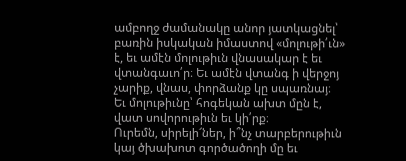ամբողջ ժամանակը անոր յատկացնել՝ բառին իսկական իմաստով «մոլութի՛ւն» է, եւ ամէն մոլութիւն վնասակար է եւ վտանգաւո՛ր։ Եւ ամէն վտանգ ի վերջոյ չարիք, վնաս, փորձանք կը սպառնայ։ Եւ մոլութիւնը՝ հոգեկան ախտ մըն է, վատ սովորութիւն եւ կի՛րք։
Ուրեմն, սիրելի՜ներ, ի՞նչ տարբերութիւն կայ ծխախոտ գործածողի մը եւ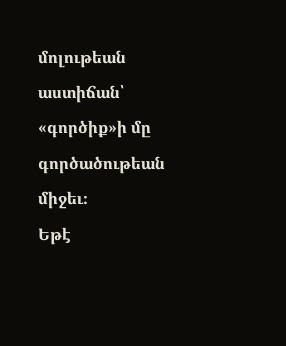մոլութեան աստիճան՝ «գործիք»ի մը գործածութեան միջեւ։
Եթէ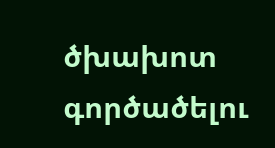ծխախոտ գործածելու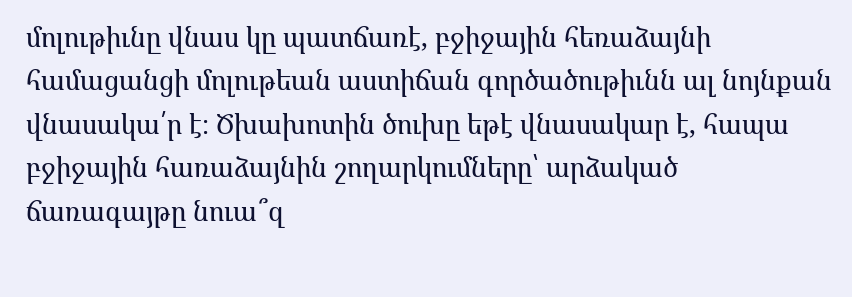մոլութիւնը վնաս կը պատճառէ, բջիջային հեռաձայնի համացանցի մոլութեան աստիճան գործածութիւնն ալ նոյնքան վնասակա՛ր է։ Ծխախոտին ծուխը եթէ վնասակար է, հապա բջիջային հառաձայնին շողարկումները՝ արձակած ճառագայթը նուա՞զ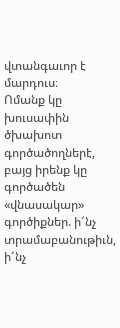վտանգաւոր է մարդուս։
Ոմանք կը խուսափին ծխախոտ գործածողներէ, բայց իրենք կը գործածեն «վնասակար» գործիքներ. ի՜նչ տրամաբանութիւն, ի՜նչ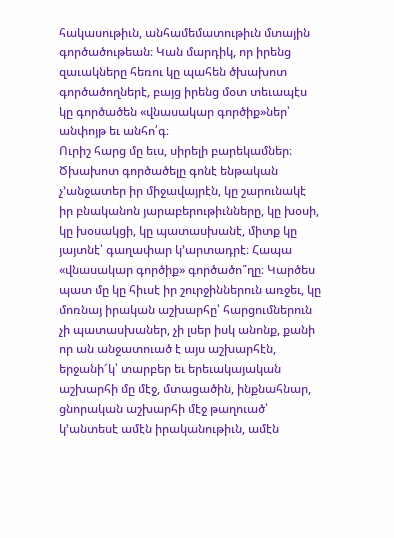հակասութիւն, անհամեմատութիւն մտային գործածութեան։ Կան մարդիկ, որ իրենց զաւակները հեռու կը պահեն ծխախոտ գործածողներէ, բայց իրենց մօտ տեւապէս կը գործածեն «վնասակար գործիք»ներ՝ անփոյթ եւ անհո՛գ։
Ուրիշ հարց մը եւս, սիրելի բարեկամներ։
Ծխախոտ գործածելը գոնէ ենթական չ՚անջատեր իր միջավայրէն, կը շարունակէ իր բնականոն յարաբերութիւնները, կը խօսի, կը խօսակցի, կը պատասխանէ, միտք կը յայտնէ՝ գաղափար կ՚արտադրէ։ Հապա «վնասակար գործիք» գործածո՞ղը։ Կարծես պատ մը կը հիւսէ իր շուրջիններուն առջեւ, կը մոռնայ իրական աշխարհը՝ հարցումներուն չի պատասխաներ, չի լսեր իսկ անոնք, քանի որ ան անջատուած է այս աշխարհէն, երջանի՜կ՝ տարբեր եւ երեւակայական աշխարհի մը մէջ, մտացածին, ինքնահնար, ցնորական աշխարհի մէջ թաղուած՝ կ՚անտեսէ ամէն իրականութիւն, ամէն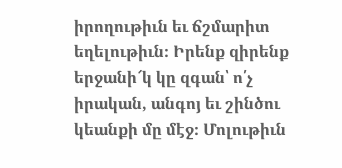իրողութիւն եւ ճշմարիտ եղելութիւն։ Իրենք զիրենք երջանի՜կ կը զգան՝ ո՛չ իրական, անգոյ եւ շինծու կեանքի մը մէջ։ Մոլութիւն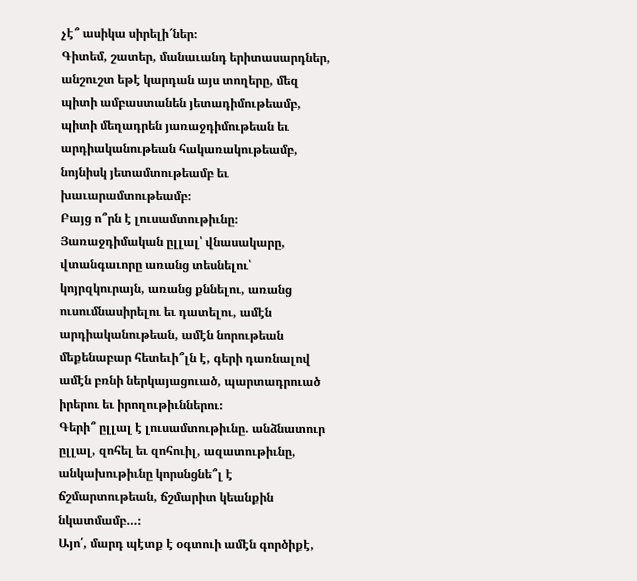չէ՞ ասիկա սիրելի՜ներ։
Գիտեմ, շատեր, մանաւանդ երիտասարդներ, անշուշտ եթէ կարդան այս տողերը, մեզ պիտի ամբաստանեն յետադիմութեամբ, պիտի մեղադրեն յառաջդիմութեան եւ արդիականութեան հակառակութեամբ, նոյնիսկ յետամտութեամբ եւ խաւարամտութեամբ։
Բայց ո՞րն է լուսամտութիւնը։
Յառաջդիմական ըլլալ՝ վնասակարը, վտանգաւորը առանց տեսնելու՝ կոյրզկուրայն, առանց քննելու, առանց ուսումնասիրելու եւ դատելու, ամէն արդիականութեան, ամէն նորութեան մեքենաբար հետեւի՞լն է, գերի դառնալով ամէն բռնի ներկայացուած, պարտադրուած իրերու եւ իրողութիւններու։
Գերի՞ ըլլալ է լուսամտութիւնը. անձնատուր ըլլալ, զոհել եւ զոհուիլ, ազատութիւնը, անկախութիւնը կորսնցնե՞լ է ճշմարտութեան, ճշմարիտ կեանքին նկատմամբ…։
Այո՛, մարդ պէտք է օգտուի ամէն գործիքէ,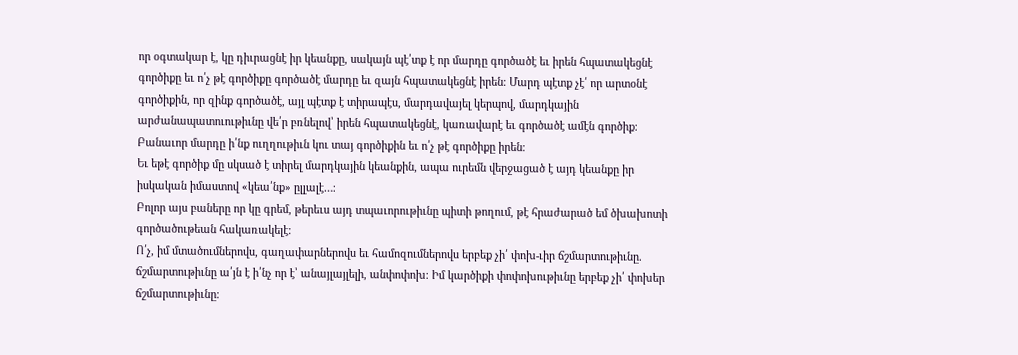որ օգտակար է, կը դիւրացնէ իր կեանքը, սակայն պէ՛տք է որ մարդը գործածէ եւ իրեն հպատակեցնէ գործիքը եւ ո՛չ թէ գործիքը գործածէ մարդը եւ զայն հպատակեցնէ իրեն։ Մարդ պէտք չէ՛ որ արտօնէ գործիքին, որ զինք գործածէ, այլ պէտք է տիրապէս, մարդավայել կերպով, մարդկային արժանապատուութիւնը վե՛ր բռնելով՝ իրեն հպատակեցնէ, կառավարէ եւ գործածէ ամէն գործիք։
Բանաւոր մարդը ի՛նք ուղղութիւն կու տայ գործիքին եւ ո՛չ թէ գործիքը իրեն։
Եւ եթէ գործիք մը սկսած է տիրել մարդկային կեանքին, ապա ուրեմն վերջացած է այդ կեանքը իր իսկական իմաստով «կեա՛նք» ըլլալէ…։
Բոլոր այս բաները որ կը գրեմ, թերեւս այդ տպաւորութիւնը պիտի թողում, թէ հրաժարած եմ ծխախոտի գործածութեան հակառակելէ։
Ո՛չ, իմ մտածումներովս, գաղափարներովս եւ համոզումներովս երբեք չի՛ փոխ-ւիր ճշմարտութիւնը. ճշմարտութիւնը ա՛յն է ի՛նչ որ է՝ անայլայլելի, անփոփոխ։ Իմ կարծիքի փոփոխութիւնը երբեք չի՛ փոխեր ճշմարտութիւնը։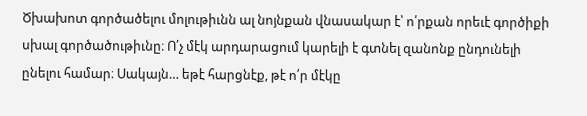Ծխախոտ գործածելու մոլութիւնն ալ նոյնքան վնասակար է՝ ո՛րքան որեւէ գործիքի սխալ գործածութիւնը։ Ո՛չ մէկ արդարացում կարելի է գտնել զանոնք ընդունելի ընելու համար։ Սակայն… եթէ հարցնէք, թէ ո՛ր մէկը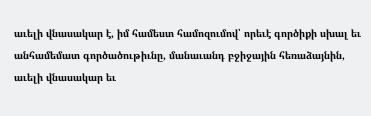աւելի վնասակար է, իմ համեստ համոզումով՝ որեւէ գործիքի սխալ եւ անհամեմատ գործածութիւնը, մանաւանդ բջիջային հեռաձայնին, աւելի վնասակար եւ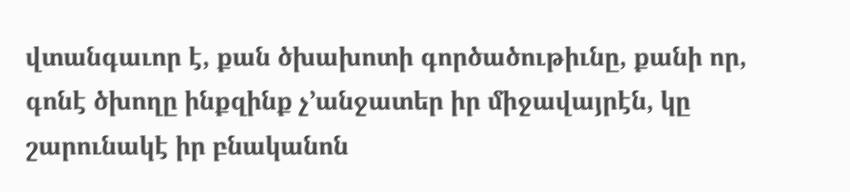վտանգաւոր է, քան ծխախոտի գործածութիւնը, քանի որ, գոնէ ծխողը ինքզինք չ՚անջատեր իր միջավայրէն, կը շարունակէ իր բնականոն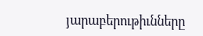յարաբերութիւնները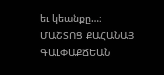եւ կեանքը…։
ՄԱՇՏՈՑ ՔԱՀԱՆԱՅ ԳԱԼՓԱՔՃԵԱՆ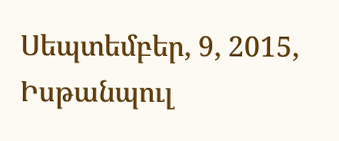Սեպտեմբեր, 9, 2015, Իսթանպուլ